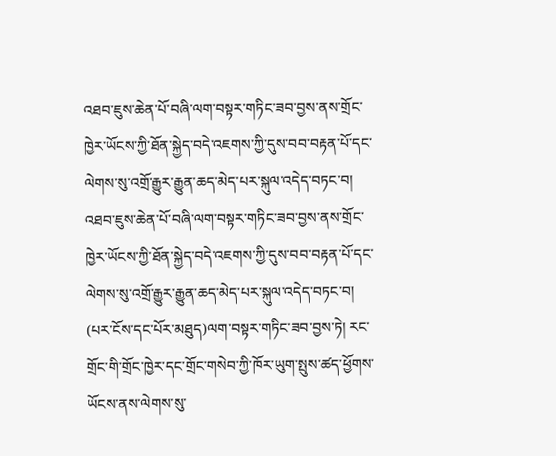འཐབ་ཇུས་ཆེན་པོ་བཞི་ལག་བསྟར་གཏིང་ཟབ་བྱས་ནས་གྲོང་ཁྱེར་ཡོངས་ཀྱི་ཐོན་སྐྱེད་བདེ་འཇགས་ཀྱི་དུས་བབ་བརྟན་པོ་དང་ ལེགས་སུ་འགྲོ་རྒྱུར་རྒྱུན་ཆད་མེད་པར་སྐུལ་འདེད་བཏང་བ།
འཐབ་ཇུས་ཆེན་པོ་བཞི་ལག་བསྟར་གཏིང་ཟབ་བྱས་ནས་གྲོང་ཁྱེར་ཡོངས་ཀྱི་ཐོན་སྐྱེད་བདེ་འཇགས་ཀྱི་དུས་བབ་བརྟན་པོ་དང་
ལེགས་སུ་འགྲོ་རྒྱུར་རྒྱུན་ཆད་མེད་པར་སྐུལ་འདེད་བཏང་བ།
(པར་ངོས་དང་པོར་མཐུད)ལག་བསྟར་གཏིང་ཟབ་བྱས་ཏེ། རང་གྲོང་གི་གྲོང་ཁྱེར་དང་གྲོང་གསེབ་ཀྱི་ཁོར་ཡུག་སྤུས་ཚད་ཕྱོགས་ཡོངས་ནས་ལེགས་སུ་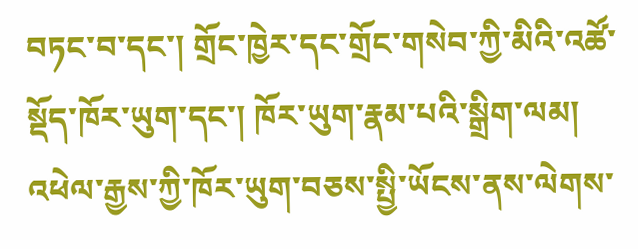བཏང་བ་དང་། གྲོང་ཁྱེར་དང་གྲོང་གསེབ་ཀྱི་མིའི་འཚོ་སྡོད་ཁོར་ཡུག་དང་། ཁོར་ཡུག་རྣམ་པའི་སྒྲིག་ལམ། འཕེལ་རྒྱས་ཀྱི་ཁོར་ཡུག་བཅས་སྤྱི་ཡོངས་ནས་ལེགས་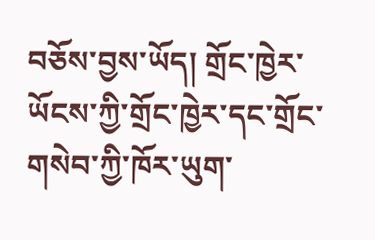བཅོས་བྱས་ཡོད། གྲོང་ཁྱེར་ཡོངས་ཀྱི་གྲོང་ཁྱེར་དང་གྲོང་གསེབ་ཀྱི་ཁོར་ཡུག་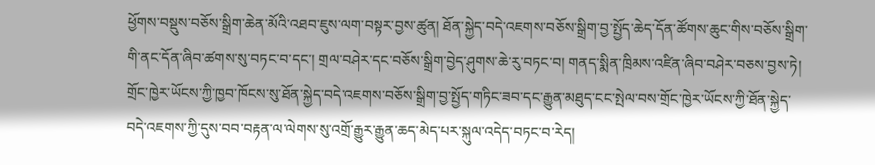ཕྱོགས་བསྡུས་བཅོས་སྒྲིག་ཆེན་མོའི་འཐབ་ཇུས་ལག་བསྟར་བྱས་ཚུན། ཐོན་སྐྱེད་བདེ་འཇགས་བཅོས་སྒྲིག་བྱ་སྤྱོད་ཆེད་དོན་ཚོགས་ཆུང་གིས་བཅོས་སྒྲིག་གི་ནང་དོན་ཞིབ་ཚགས་སུ་བཏང་བ་དང་། གྲལ་བཤེར་དང་བཅོས་སྒྲིག་བྱེད་ཤུགས་ཆེ་རུ་བཏང་བ། གནད་སྨིན་ཁྲིམས་འཛིན་ཞིབ་བཤེར་བཅས་བྱས་ཏེ། གྲོང་ཁྱེར་ཡོངས་ཀྱི་ཁྱབ་ཁོངས་སུ་ཐོན་སྐྱེད་བདེ་འཇགས་བཅོས་སྒྲིག་བྱ་སྤྱོད་གཏིང་ཟབ་དང་རྒྱུན་མཐུད་ངང་སྤེལ་བས་གྲོང་ཁྱེར་ཡོངས་ཀྱི་ཐོན་སྐྱེད་བདེ་འཇགས་ཀྱི་དུས་བབ་བརྟན་ལ་ལེགས་སུ་འགྲོ་རྒྱུར་རྒྱུན་ཆད་མེད་པར་སྐུལ་འདེད་བཏང་བ་རེད།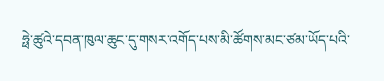ཧྥེ་ཚུའེ་དབན་ཁུལ་ཆུང་དུ་གསར་འགོད་པས་མི་ཚོགས་མང་ཙམ་ཡོད་པའི་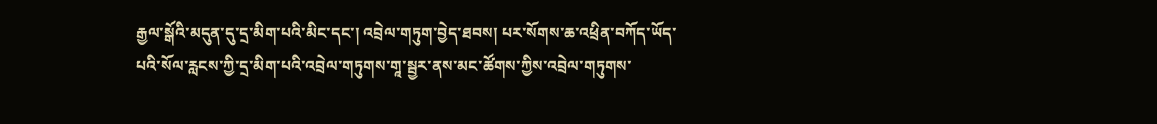རྒྱལ་སྒོའི་མདུན་དུ་དྲ་མིག་པའི་མིང་དང་། འབྲེལ་གཏུག་བྱེད་ཐབས། པར་སོགས་ཆ་འཕྲིན་བཀོད་ཡོད་པའི་སོལ་རླངས་ཀྱི་དྲ་མིག་པའི་འབྲེལ་གཏུགས་གཱ་སྦྱར་ནས་མང་ཚོགས་ཀྱིས་འབྲེལ་གཏུགས་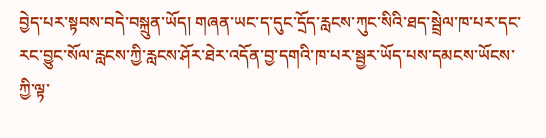བྱེད་པར་སྟབས་བདེ་བསྐྲུན་ཡོད། གཞན་ཡང་ད་དུང་དྲོད་རླངས་ཀུང་སིའི་ཐད་སྦྲེལ་ཁ་པར་དང་རང་བྱུང་སོལ་རླངས་ཀྱི་རླངས་ཤོར་ཐེར་འདོན་བྱ་དགའི་ཁ་པར་སྦྱར་ཡོད་པས་དམངས་ཡོངས་ཀྱི་ལྟ་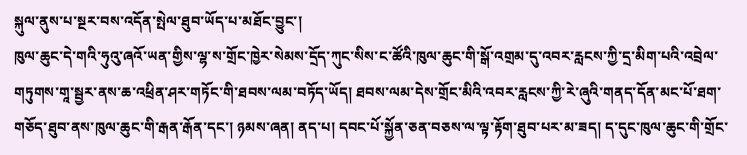སྐུལ་ནུས་པ་སྔར་བས་འདོན་སྤེལ་ཐུབ་ཡོད་པ་མཐོང་བྱུང་།
ཁུལ་ཆུང་དེ་གའི་ཧུའུ་ཞའོ་ཡན་གྱིས་ལྷ་ས་གྲོང་ཁྱེར་སེམས་དྲོད་ཀུང་སིས་ང་ཚོའི་ཁུལ་ཆུང་གི་སྒོ་འགྲམ་དུ་འབར་རླངས་ཀྱི་དྲ་མིག་པའི་འབྲེལ་གཏུགས་གཱ་སྦྱར་ནས་ཆ་འཕྲིན་ཤར་གཏོང་གི་ཐབས་ལམ་བཏོད་ཡོད། ཐབས་ལམ་དེས་གྲོང་མིའི་འབར་རླངས་ཀྱི་རེ་ཞུའི་གནད་དོན་མང་པོ་ཐག་གཅོད་ཐུབ་ནས་ཁུལ་ཆུང་གི་རྒན་རྒོན་དང་། ཉམས་ཞན། ནད་པ། དབང་པོ་སྐྱོན་ཅན་བཅས་ལ་ལྟ་རྟོག་ཐུབ་པར་མ་ཟད། ད་དུང་ཁུལ་ཆུང་གི་གྲོང་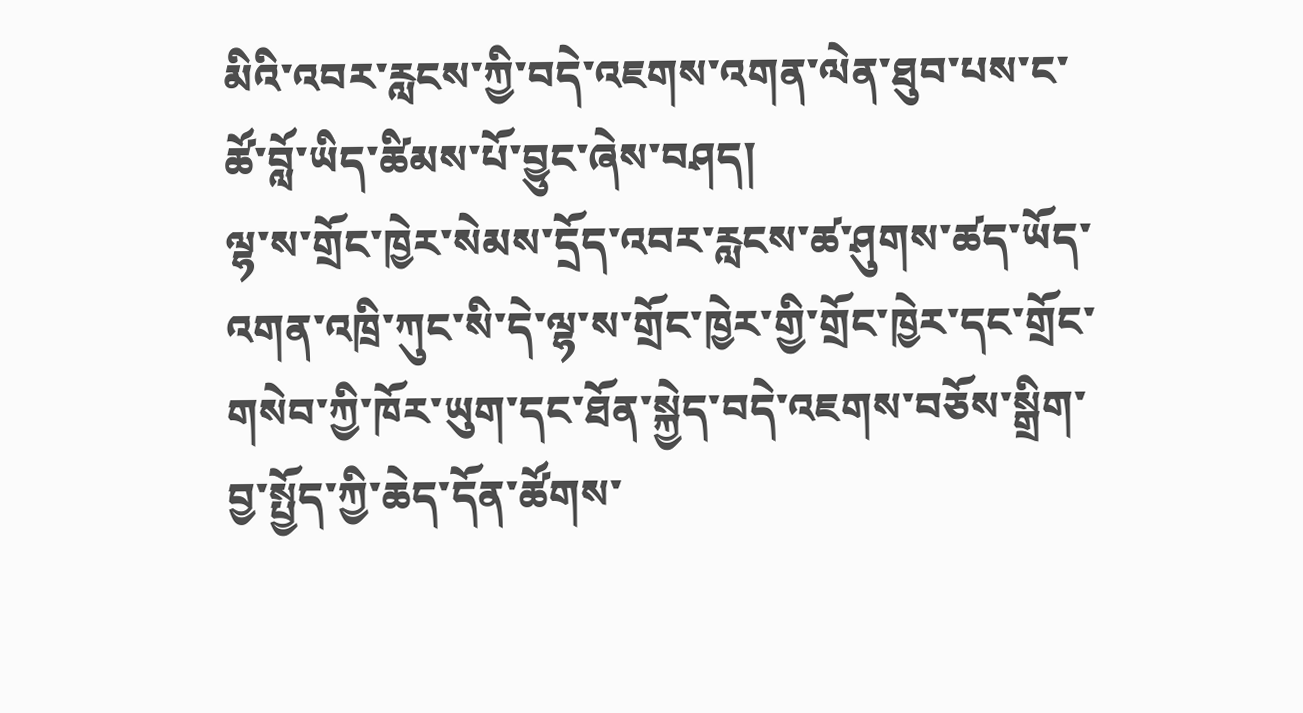མིའི་འབར་རླངས་ཀྱི་བདེ་འཇགས་འགན་ལེན་ཐུབ་པས་ང་ཚོ་བློ་ཡིད་ཚིམས་པོ་བྱུང་ཞེས་བཤད།
ལྷ་ས་གྲོང་ཁྱེར་སེམས་དྲོད་འབར་རླངས་ཚ་ཤུགས་ཚད་ཡོད་འགན་འཁྲི་ཀུང་སི་དེ་ལྷ་ས་གྲོང་ཁྱེར་གྱི་གྲོང་ཁྱེར་དང་གྲོང་གསེབ་ཀྱི་ཁོར་ཡུག་དང་ཐོན་སྐྱེད་བདེ་འཇགས་བཅོས་སྒྲིག་བྱ་སྤྱོད་ཀྱི་ཆེད་དོན་ཚོགས་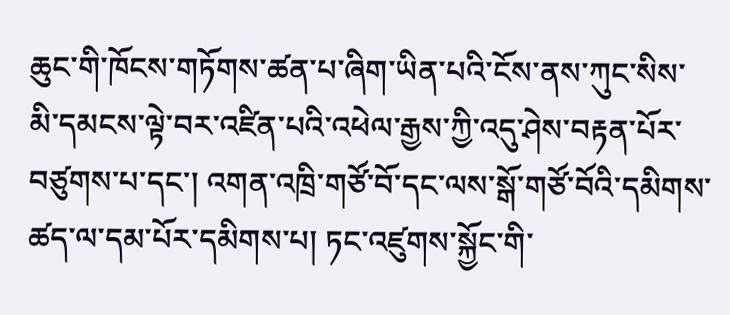ཆུང་གི་ཁོངས་གཏོགས་ཚན་པ་ཞིག་ཡིན་པའི་ངོས་ནས་ཀུང་སིས་མི་དམངས་ལྟེ་བར་འཛིན་པའི་འཕེལ་རྒྱས་ཀྱི་འདུ་ཤེས་བརྟན་པོར་བཙུགས་པ་དང་། འགན་འཁྲི་གཙོ་བོ་དང་ལས་སྒོ་གཙོ་བོའི་དམིགས་ཚད་ལ་དམ་པོར་དམིགས་པ། ཏང་འཛུགས་སྐྱོང་གི་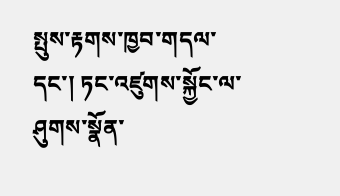སྤུས་རྟགས་ཁྱབ་གདལ་དང་། ཏང་འཛུགས་སྐྱོང་ལ་ཤུགས་སྣོན་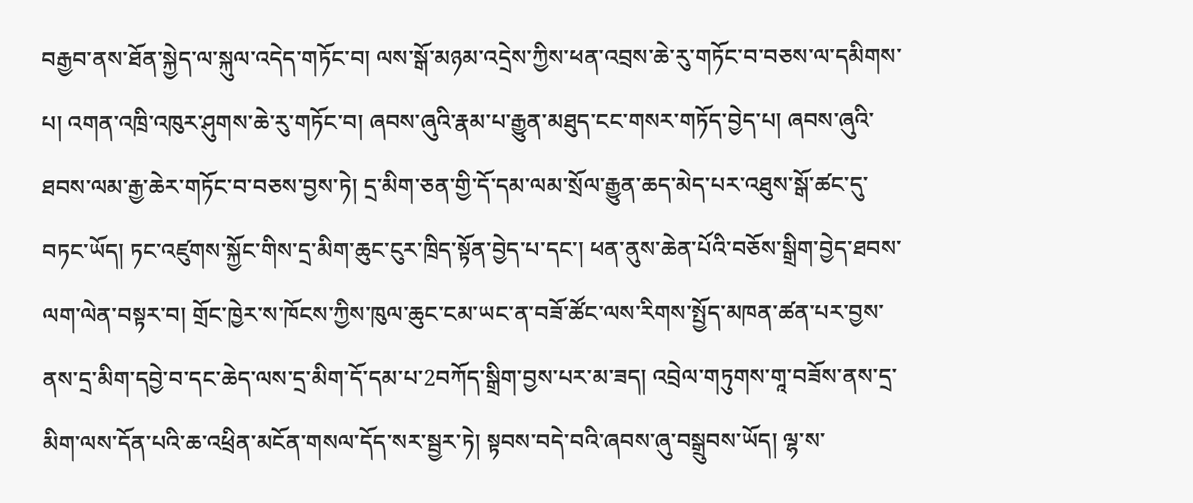བརྒྱབ་ནས་ཐོན་སྐྱེད་ལ་སྐུལ་འདེད་གཏོང་བ། ལས་སྒོ་མཉམ་འདྲེས་ཀྱིས་ཕན་འབྲས་ཆེ་རུ་གཏོང་བ་བཅས་ལ་དམིགས་པ། འགན་འཁྲི་འཁུར་ཤུགས་ཆེ་རུ་གཏོང་བ། ཞབས་ཞུའི་རྣམ་པ་རྒྱུན་མཐུད་ངང་གསར་གཏོད་བྱེད་པ། ཞབས་ཞུའི་ཐབས་ལམ་རྒྱ་ཆེར་གཏོང་བ་བཅས་བྱས་ཏེ། དྲ་མིག་ཅན་གྱི་དོ་དམ་ལམ་སྲོལ་རྒྱུན་ཆད་མེད་པར་འཐུས་སྒོ་ཚང་དུ་བཏང་ཡོད། ཏང་འཛུགས་སྐྱོང་གིས་དྲ་མིག་ཆུང་ངུར་ཁྲིད་སྟོན་བྱེད་པ་དང་། ཕན་ནུས་ཆེན་པོའི་བཅོས་སྒྲིག་བྱེད་ཐབས་ལག་ལེན་བསྟར་བ། གྲོང་ཁྱེར་ས་ཁོངས་ཀྱིས་ཁུལ་ཆུང་ངམ་ཡང་ན་བཟོ་ཚོང་ལས་རིགས་སྤྱོད་མཁན་ཚན་པར་བྱས་ནས་དྲ་མིག་དབྱེ་བ་དང་ཆེད་ལས་དྲ་མིག་དོ་དམ་པ་2བཀོད་སྒྲིག་བྱས་པར་མ་ཟད། འབྲེལ་གཏུགས་གཱ་བཟོས་ནས་དྲ་མིག་ལས་དོན་པའི་ཆ་འཕྲིན་མངོན་གསལ་དོད་སར་སྦྱར་ཏེ། སྟབས་བདེ་བའི་ཞབས་ཞུ་བསྒྲུབས་ཡོད། ལྷ་ས་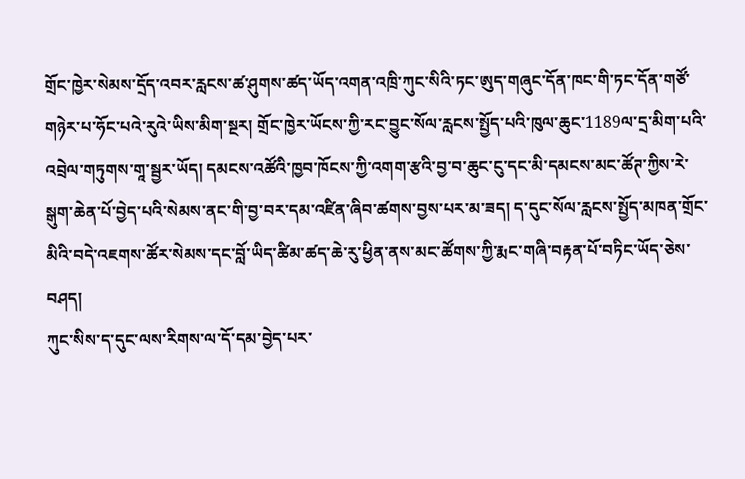གྲོང་ཁྱེར་སེམས་དྲོད་འབར་རླངས་ཚ་ཤུགས་ཚད་ཡོད་འགན་འཁྲི་ཀུང་སིའི་ཏང་ཨུད་གཞུང་དོན་ཁང་གི་ཏང་དོན་གཙོ་གཉེར་པ་ཧོང་པའེ་རུའེ་ཡིས་མིག་སྔར། གྲོང་ཁྱེར་ཡོངས་ཀྱི་རང་བྱུང་སོལ་རླངས་སྤྱོད་པའི་ཁུལ་ཆུང་1189ལ་དྲ་མིག་པའི་འབྲེལ་གཏུགས་གཱ་སྦྱར་ཡོད། དམངས་འཚོའི་ཁྱབ་ཁོངས་ཀྱི་འགག་རྩའི་བྱ་བ་ཆུང་ངུ་དང་མི་དམངས་མང་ཚོཊ་ཀྱིས་རེ་སྒུག་ཆེན་པོ་བྱེད་པའི་སེམས་ནང་གི་བྱ་བར་དམ་འཛིན་ཞིབ་ཚགས་བྱས་པར་མ་ཟད། ད་དུང་སོལ་རླངས་སྤྱོད་མཁན་གྲོང་མིའི་བདེ་འཇགས་ཚོར་སེམས་དང་བློ་ཡིད་ཚིམ་ཚད་ཆེ་རུ་ཕྱིན་ནས་མང་ཚོགས་ཀྱི་རྨང་གཞི་བརྟན་པོ་བཏིང་ཡོད་ཅེས་བཤད།
ཀུང་སིས་ད་དུང་ལས་རིགས་ལ་དོ་དམ་བྱེད་པར་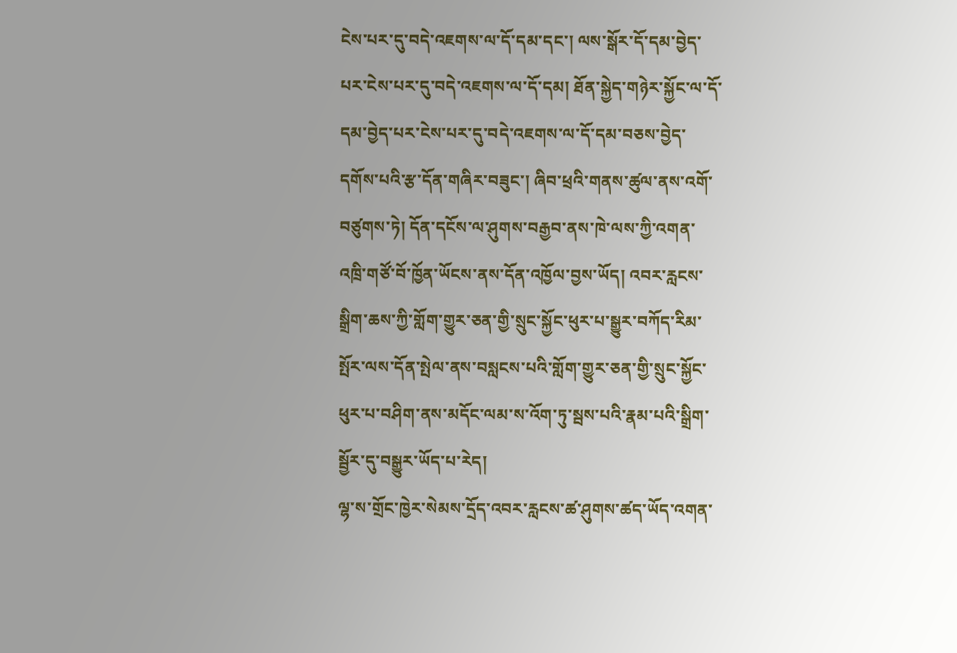ངེས་པར་དུ་བདེ་འཇགས་ལ་དོ་དམ་དང་། ལས་སྒོར་དོ་དམ་བྱེད་པར་ངེས་པར་དུ་བདེ་འཇགས་ལ་དོ་དམ། ཐོན་སྐྱེད་གཉེར་སྐྱོང་ལ་དོ་དམ་བྱེད་པར་ངེས་པར་དུ་བདེ་འཇགས་ལ་དོ་དམ་བཅས་བྱེད་དགོས་པའི་རྩ་དོན་གཞིར་བཟུང་། ཞིབ་ཕྲའི་གནས་ཚུལ་ནས་འགོ་བཙུགས་ཏེ། དོན་དངོས་ལ་ཤུགས་བརྒྱབ་ནས་ཁེ་ལས་ཀྱི་འགན་འཁྲི་གཙོ་བོ་ཁྱོན་ཡོངས་ནས་དོན་འཁྱོལ་བྱས་ཡོད། འབར་རླངས་སྒྲིག་ཆས་ཀྱི་གློག་གྱུར་ཅན་གྱི་སྲུང་སྐྱོང་ཕུར་པ་སྒྱུར་བཀོད་རིམ་སྤོར་ལས་དོན་སྤེལ་ནས་བསླངས་པའི་གློག་གྱུར་ཅན་གྱི་སྲུང་སྐྱོང་ཕུར་པ་བཤིག་ནས་མདོང་ལམ་ས་འོག་ཏུ་སྦས་པའི་རྣམ་པའི་སྒྲིག་སྦྱོར་དུ་བསྒྱུར་ཡོད་པ་རེད།
ལྷ་ས་གྲོང་ཁྱེར་སེམས་དྲོད་འབར་རླངས་ཚ་ཤུགས་ཚད་ཡོད་འགན་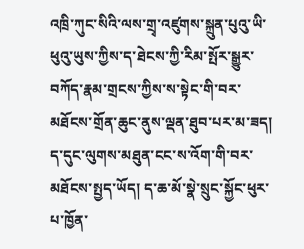འཁྲི་ཀུང་སིའི་ལས་གྲྭ་འཛུགས་སྐྲུན་པུའུ་ཡི་ཕུའུ་ཡུས་ཀྱིས་ད་ཐེངས་ཀྱི་རིམ་སྤོར་སྒྱུར་བཀོད་རྣམ་གྲངས་ཀྱིས་ས་སྟེང་གི་བར་མཐོངས་གྲོན་ཆུང་ནུས་ལྡན་ཐུབ་པར་མ་ཟད། ད་དུང་ལུགས་མཐུན་ངང་ས་འོག་གི་བར་མཐོངས་སྤྱད་ཡོད། ད་ཆ་མོ་སྣེ་སྲུང་སྐྱོང་ཕུར་པ་ཁྱོན་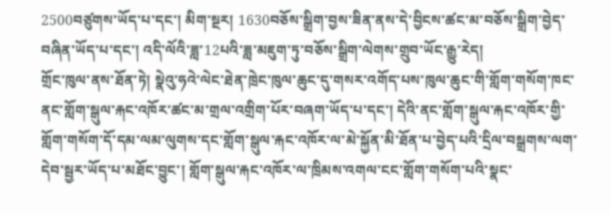2500བཙུགས་ཡོད་པ་དང་། མིག་སྔར། 1630བཅོས་སྒྲིག་བྱས་ཟིན་ནས་དེ་བྱིངས་ཚང་མ་བཅོས་སྒྲིག་བྱེད་བཞིན་ཡོད་པ་དང་། འདི་ལོའི་ཟླ་12པའི་ཟླ་མཇུག་ཏུ་བཅོས་སྒྲིག་ལེགས་གྲུབ་ཡོང་རྒྱུ་རེད།
གྲོང་ཁུལ་ནས་ཐོན་ཏེ། སྣེའུ་ཧའེ་ལེང་ཐེན་ཁྲེང་ཁུལ་ཆུང་དུ་གསར་འགོད་པས་ཁུལ་ཆུང་གི་གློག་གསོག་ཁང་ནང་གློག་སྒུལ་རྐང་འཁོར་ཚང་མ་གྲལ་འགྲིག་པོར་བཞག་ཡོད་པ་དང་། དེའི་ནང་གློག་སྒུལ་རྐང་འཁོར་གྱི་གློག་གསོག་དོ་དམ་ལམ་ལུགས་དང་གློག་སྒུལ་རྐང་འཁོར་ལ་མེ་སྐྱོན་མི་ཐོན་པ་བྱེད་པའི་དྲིལ་བསྒྲགས་ལག་དེབ་སྦྱར་ཡོད་པ་མཐོང་བྱུང་། གློག་སྒུལ་རྐང་འཁོར་ལ་ཁྲིམས་འགལ་ངང་གློག་གསོག་པའི་སྣང་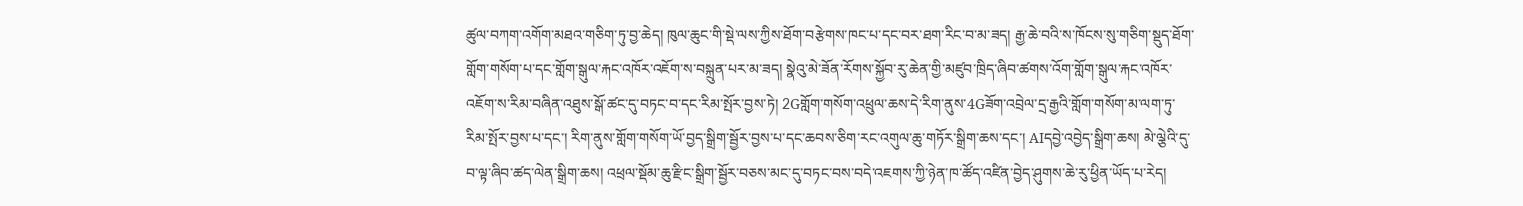ཚུལ་བཀག་འགོག་མཐའ་གཅིག་ཏུ་བྱ་ཆེད། ཁུལ་ཆུང་གི་སྡེ་ལས་ཀྱིས་ཐོག་བརྩེགས་ཁང་པ་དང་བར་ཐག་རིང་བ་མ་ཟད། རྒྱ་ཆེ་བའི་ས་ཁོངས་སུ་གཅིག་སྡུད་ཐོག་གློག་གསོག་པ་དང་གློག་སྒུལ་རྐང་འཁོར་འཇོག་ས་བསྐྲུན་པར་མ་ཟད། སྣེའུ་མེ་ཟོན་རོགས་སྐྱོབ་རུ་ཆེན་གྱི་མཛུབ་ཁྲིད་ཞིབ་ཚགས་འོག་གློག་སྒུལ་རྐང་འཁོར་འཇོག་ས་རིམ་བཞིན་འཐུས་སྒོ་ཚང་དུ་བཏང་བ་དང་རིམ་སྤོར་བྱས་ཏེ། 2Gགློག་གསོག་འཕྲུལ་ཆས་དེ་རིག་ནུས་4Gཟོག་འབྲེལ་དྲ་རྒྱའི་གློག་གསོག་མ་ལག་ཏུ་རིམ་སྤོར་བྱས་པ་དང་། རིག་ནུས་གློག་གསོག་ཡོ་བྱད་སྒྲིག་སྦྱོར་བྱས་པ་དང་ཆབས་ཅིག་རང་འགུལ་ཆུ་གཏོར་སྒྲིག་ཆས་དང་། AIདབྱེ་འབྱེད་སྒྲིག་ཆས། མེ་ལྕེའི་དུ་བ་ལྟ་ཞིབ་ཚད་ལེན་སྒྲིག་ཆས། འཕྲལ་སྡོམ་ཆུ་རྫིང་སྒྲིག་སྦྱོར་བཅས་མང་དུ་བཏང་བས་བདེ་འཇགས་ཀྱི་ཉེན་ཁ་ཚོད་འཛིན་བྱེད་ཤུགས་ཆེ་རུ་ཕྱིན་ཡོད་པ་རེད།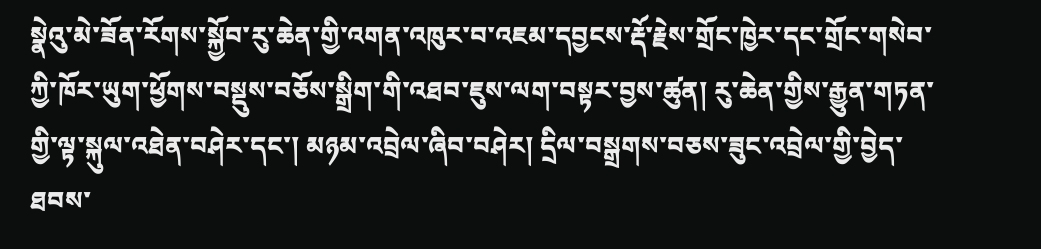སྣེའུ་མེ་ཟོན་རོགས་སྐྱོབ་རུ་ཆེན་གྱི་འགན་འཁུར་བ་འཇམ་དབྱངས་རྡོ་རྗེས་གྲོང་ཁྱེར་དང་གྲོང་གསེབ་ཀྱི་ཁོར་ཡུག་ཕྱོགས་བསྡུས་བཅོས་སྒྲིག་གི་འཐབ་ཇུས་ལག་བསྟར་བྱས་ཚུན། རུ་ཆེན་གྱིས་རྒྱུན་གཏན་གྱི་ལྟ་སྐུལ་འཐེན་བཤེར་དང་། མཉམ་འབྲེལ་ཞིབ་བཤེར། དྲིལ་བསྒྲགས་བཅས་ཟུང་འབྲེལ་གྱི་བྱེད་ཐབས་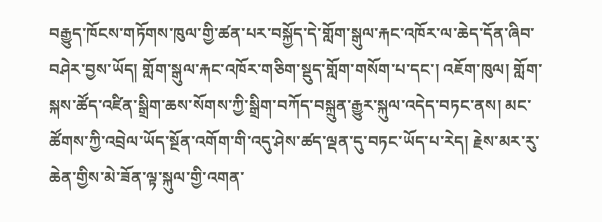བརྒྱུད་ཁོངས་གཏོགས་ཁུལ་གྱི་ཚན་པར་བསྐྱོད་དེ་གློག་སྒུལ་རྐང་འཁོར་ལ་ཆེད་དོན་ཞིབ་བཤེར་བྱས་ཡོད། གློག་སྒུལ་རྐང་འཁོར་གཅིག་སྡུད་གློག་གསོག་པ་དང་། འཇོག་ཁུལ། གློག་སྐས་ཚོད་འཛིན་སྒྲིག་ཆས་སོགས་ཀྱི་སྒྲིག་བཀོད་བསྐྲུན་རྒྱུར་སྐུལ་འདེད་བཏང་ནས། མང་ཚོགས་ཀྱི་འབྲེལ་ཡོད་སྔོན་འགོག་གི་འདུ་ཤེས་ཚད་ལྡན་དུ་བཏང་ཡོད་པ་རེད། རྗེས་མར་རུ་ཆེན་གྱིས་མེ་ཟོན་ལྟ་སྐུལ་གྱི་འགན་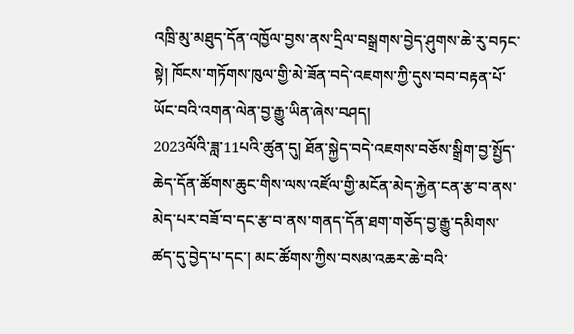འཁྲི་མུ་མཐུད་དོན་འཁྱོལ་བྱས་ནས་དྲིལ་བསྒྲགས་བྱེད་ཤུགས་ཆེ་རུ་བཏང་སྟེ། ཁོངས་གཏོགས་ཁུལ་གྱི་མེ་ཟོན་བདེ་འཇགས་ཀྱི་དུས་བབ་བརྟན་པོ་ཡོང་བའི་འགན་ལེན་བྱ་རྒྱུ་ཡིན་ཞེས་བཤད།
2023ལོའི་ཟླ་11པའི་ཚུན་དུ། ཐོན་སྐྱེད་བདེ་འཇགས་བཅོས་སྒྲིག་བྱ་སྤྱོད་ཆེད་དོན་ཚོགས་ཆུང་གིས་ལས་འཛོལ་གྱི་མངོན་མེད་རྐྱེན་ངན་རྩ་བ་ནས་མེད་པར་བཟོ་བ་དང་རྩ་བ་ནས་གནད་དོན་ཐག་གཅོད་བྱ་རྒྱུ་དམིགས་ཚད་དུ་བྱེད་པ་དང་། མང་ཚོགས་ཀྱིས་བསམ་འཆར་ཆེ་བའི་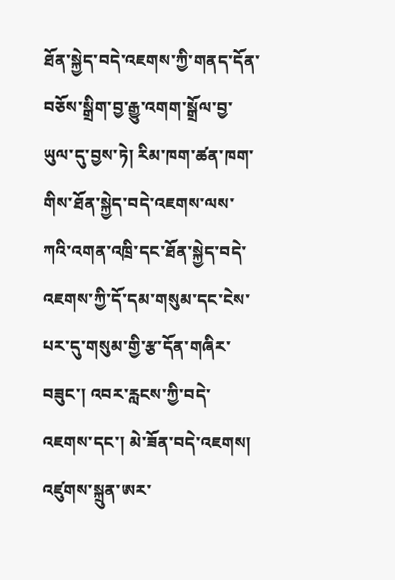ཐོན་སྐྱེད་བདེ་འཇགས་ཀྱི་གནད་དོན་བཅོས་སྒྲིག་བྱ་རྒྱུ་འགག་སྒྲོལ་བྱ་ཡུལ་དུ་བྱས་ཏེ། རིམ་ཁག་ཚན་ཁག་གིས་ཐོན་སྐྱེད་བདེ་འཇགས་ལས་ཀའི་འགན་འཁྲི་དང་ཐོན་སྐྱེད་བདེ་འཇགས་ཀྱི་དོ་དམ་གསུམ་དང་ངེས་པར་དུ་གསུམ་གྱི་རྩ་དོན་གཞིར་བཟུང་། འབར་རླངས་ཀྱི་བདེ་འཇགས་དང་། མེ་ཟོན་བདེ་འཇགས། འཛུགས་སྐྲུན་ཨར་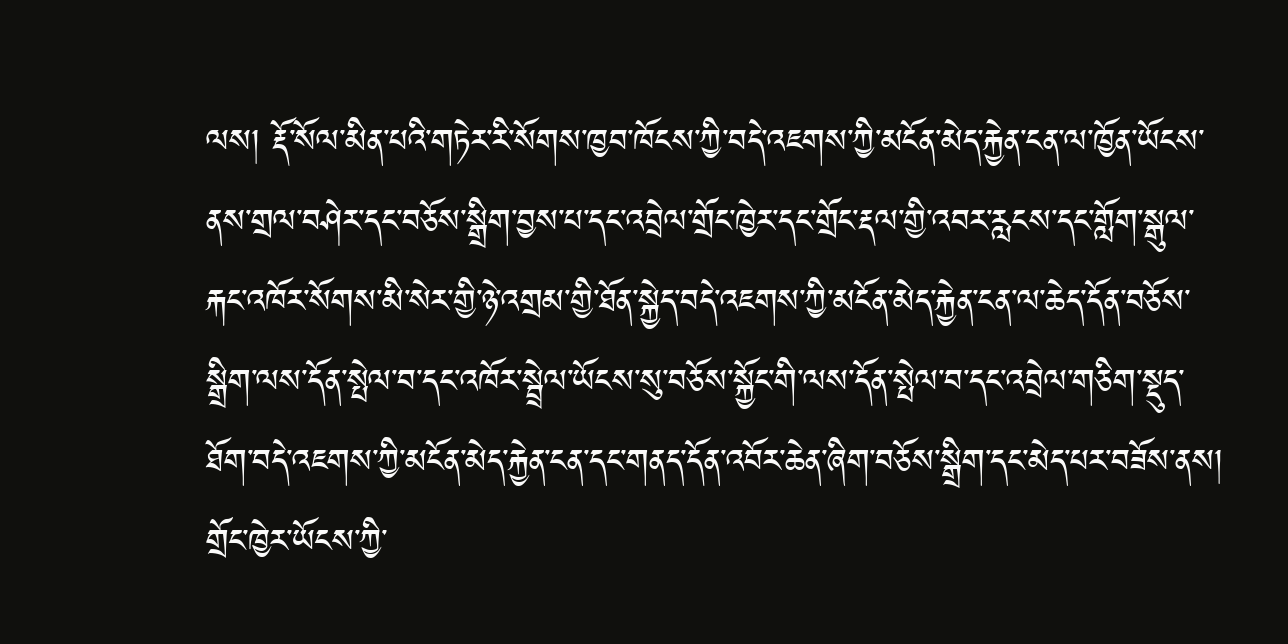ལས། རྡོ་སོལ་མིན་པའི་གཏེར་རི་སོགས་ཁྱབ་ཁོངས་ཀྱི་བདེ་འཇགས་ཀྱི་མངོན་མེད་རྐྱེན་ངན་ལ་ཁྱོན་ཡོངས་ནས་གྲལ་བཤེར་དང་བཅོས་སྒྲིག་བྱས་པ་དང་འབྲེལ་གྲོང་ཁྱེར་དང་གྲོང་རྡལ་གྱི་འབར་རླངས་དང་གློག་སྒུལ་རྐང་འཁོར་སོགས་མི་སེར་གྱི་ཉེ་འགྲམ་གྱི་ཐོན་སྐྱེད་བདེ་འཇགས་ཀྱི་མངོན་མེད་རྐྱེན་ངན་ལ་ཆེད་དོན་བཅོས་སྒྲིག་ལས་དོན་སྤེལ་བ་དང་འཁོར་སྦྲེལ་ཡོངས་སུ་བཅོས་སྐྱོང་གི་ལས་དོན་སྤེལ་བ་དང་འབྲེལ་གཅིག་སྡུད་ཐོག་བདེ་འཇགས་ཀྱི་མངོན་མེད་རྐྱེན་ངན་དང་གནད་དོན་འབོར་ཆེན་ཞིག་བཅོས་སྒྲིག་དང་མེད་པར་བཟོས་ནས། གྲོང་ཁྱེར་ཡོངས་ཀྱི་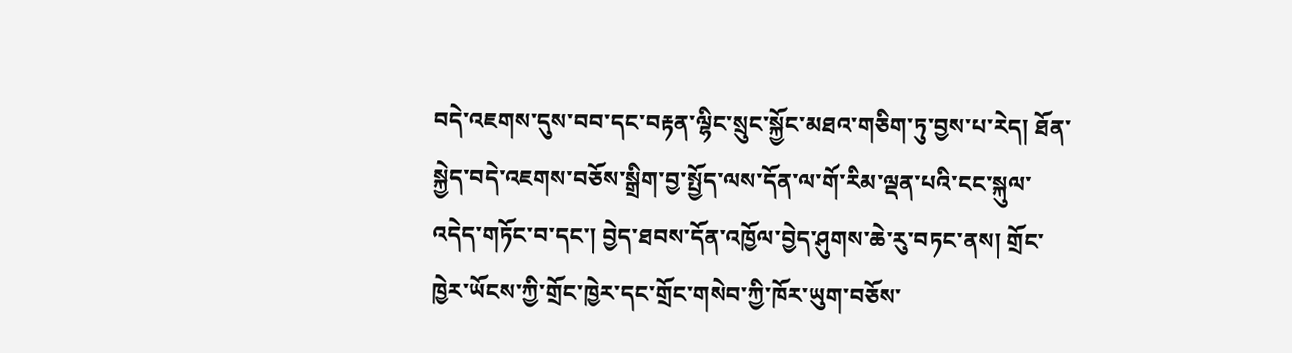བདེ་འཇགས་དུས་བབ་དང་བརྟན་ལྷིང་སྲུང་སྐྱོང་མཐའ་གཅིག་ཏུ་བྱས་པ་རེད། ཐོན་སྐྱེད་བདེ་འཇགས་བཅོས་སྒྲིག་བྱ་སྤྱོད་ལས་དོན་ལ་གོ་རིམ་ལྡན་པའི་ངང་སྐུལ་འདེད་གཏོང་བ་དང་། བྱེད་ཐབས་དོན་འཁྱོལ་བྱེད་ཤུགས་ཆེ་རུ་བཏང་ནས། གྲོང་ཁྱེར་ཡོངས་ཀྱི་གྲོང་ཁྱེར་དང་གྲོང་གསེབ་ཀྱི་ཁོར་ཡུག་བཅོས་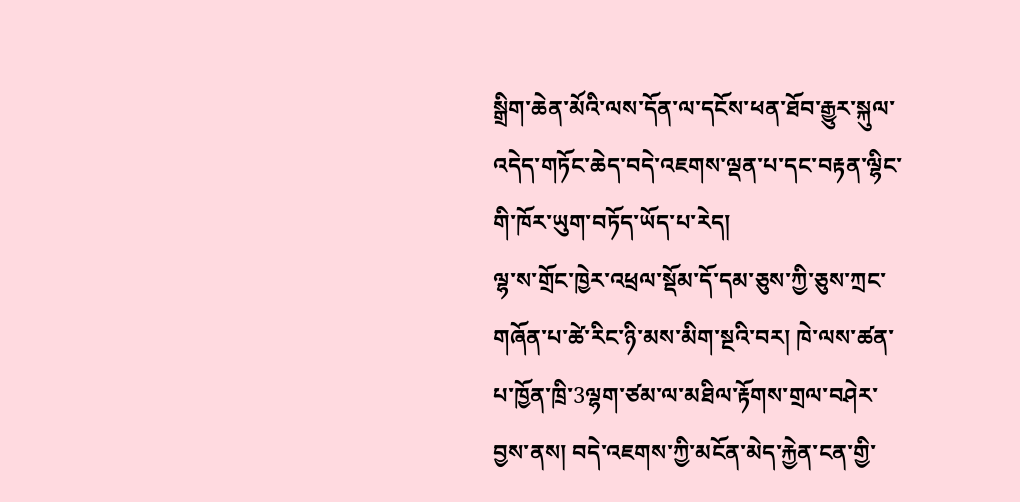སྒྲིག་ཆེན་མོའི་ལས་དོན་ལ་དངོས་ཕན་ཐོབ་རྒྱུར་སྐུལ་འདེད་གཏོང་ཆེད་བདེ་འཇགས་ལྡན་པ་དང་བརྟན་ལྷིང་གི་ཁོར་ཡུག་བཏོད་ཡོད་པ་རེད།
ལྷ་ས་གྲོང་ཁྱེར་འཕྲལ་སྡོམ་དོ་དམ་ཅུས་ཀྱི་ཅུས་ཀྲང་གཞོན་པ་ཚེ་རིང་ཉི་མས་མིག་སྔའི་བར། ཁེ་ལས་ཚན་པ་ཁྱོན་ཁྲི་3ལྷག་ཙམ་ལ་མཐིལ་རྟོགས་གྲལ་བཤེར་བྱས་ནས། བདེ་འཇགས་ཀྱི་མངོན་མེད་རྐྱེན་ངན་གྱི་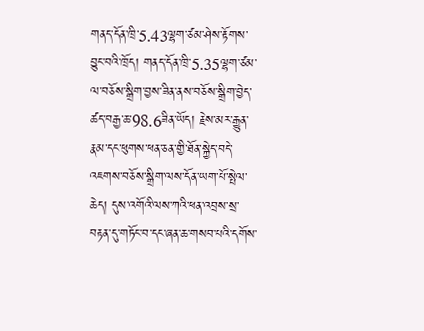གནད་དོན་ཁྲི་5.43ལྷག་ཙམ་ཤེས་རྟོགས་བྱུང་བའི་ཁྲོད། གནད་དོན་ཁྲི་5.35ལྷག་ཙམ་ལ་བཅོས་སྒྲིག་བྱས་ཟིན་ནས་བཅོས་སྒྲིག་བྱེད་ཚད་བརྒྱ་ཆ་98.6ཟིན་ཡོད། རྗེས་མར་རྒྱུན་རྣམ་དང་ཕུགས་ཕན་ཅན་གྱི་ཐོན་སྐྱེད་བདེ་འཇགས་བཅོས་སྒྲིག་ལས་དོན་ཡག་པོ་སྤེལ་ཆེད། དུས་འགོའི་ལས་ཀའི་ཕན་འབྲས་སྲ་བརྟན་དུ་གཏོང་བ་དང་ཞན་ཆ་གསབ་པའི་དགོས་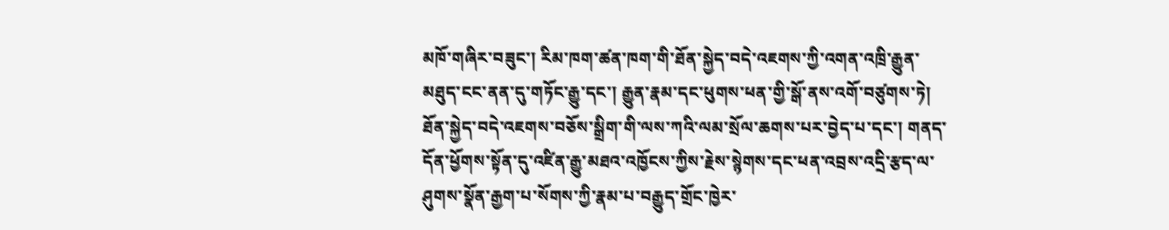མཁོ་གཞིར་བཟུང་། རིམ་ཁག་ཚན་ཁག་གི་ཐོན་སྐྱེད་བདེ་འཇགས་ཀྱི་འགན་འཁྲི་རྒྱུན་མཐུད་ངང་ནན་དུ་གཏོང་རྒྱུ་དང་། རྒྱུན་རྣམ་དང་ཕུགས་ཕན་གྱི་སྒོ་ནས་འགོ་བཙུགས་ཏེ། ཐོན་སྐྱེད་བདེ་འཇགས་བཅོས་སྒྲིག་གི་ལས་ཀའི་ལམ་སྲོལ་ཆགས་པར་བྱེད་པ་དང་། གནད་དོན་ཕྱོགས་སྟོན་དུ་འཛིན་རྒྱུ་མཐའ་འཁྱོངས་ཀྱིས་རྗེས་སྙེགས་དང་ཕན་འབྲས་འདྲི་རྩད་ལ་ཤུགས་སྣོན་རྒྱག་པ་སོགས་ཀྱི་རྣམ་པ་བརྒྱུད་གྲོང་ཁྱེར་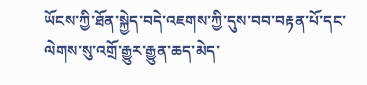ཡོངས་ཀྱི་ཐོན་སྐྱེད་བདེ་འཇགས་ཀྱི་དུས་བབ་བརྟན་པོ་དང་ལེགས་སུ་འགྲོ་རྒྱུར་རྒྱུན་ཆད་མེད་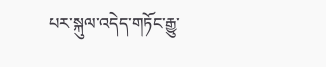པར་སྐུལ་འདེད་གཏོང་རྒྱུ་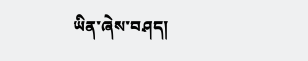ཡིན་ཞེས་བཤད།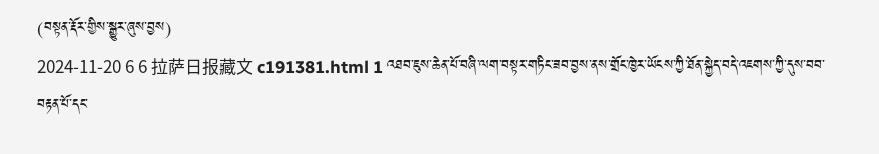(བསྟན་རྡོར་གྱིས་སྒྱུར་ཞུས་བྱས)
2024-11-20 6 6 拉萨日报藏文 c191381.html 1 འཐབ་ཇུས་ཆེན་པོ་བཞི་ལག་བསྟར་གཏིང་ཟབ་བྱས་ནས་གྲོང་ཁྱེར་ཡོངས་ཀྱི་ཐོན་སྐྱེད་བདེ་འཇགས་ཀྱི་དུས་བབ་བརྟན་པོ་དང་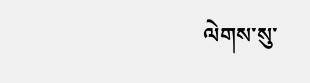ལེགས་སུ་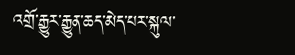འགྲོ་རྒྱུར་རྒྱུན་ཆད་མེད་པར་སྐུལ་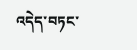འདེད་བཏང་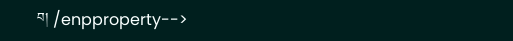བ། /enpproperty-->